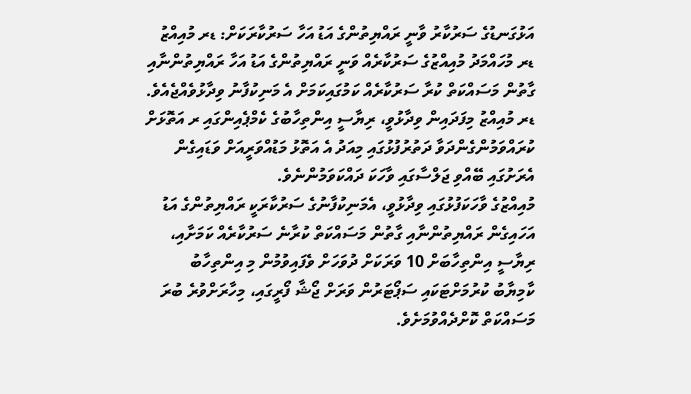އަޅުގަނޑުގެ ސަރުކާރު ވާނީ ރައްޔިތުންގެ އަޑު އަހާ ސަރުކާރަކަށް: ޑރ މުއިއްޒު
ޑރ މުހައްމަދު މުއިއްޒުގެ ސަރުކާރެއް ވަނީ ރައްޔިތުންގެ އަޑު އަހާ ރައްޔިތުންނާއި ގާތުން މަސައްކަތް ކުރާ ސަރުކާރެއް ކަމުގައިކަމަށް އެ މަނިކުފާނު ވިދާޅުވެއްޖެއެވެ.
ޑރ މުއިއްޒު މިފަދައިން ވިދާޅުވީ، ރިޔާސީ އިންތިހާބުގެ ކެމްޕެއިންގައި ރ އަތޮޅަށް ކުރައްވަމުންގެންދަވާ ދަތުރުފުޅުގައި މިއަދު އެ އަތޮޅު މަޑުއްވަރީއަށް ވަޑައިގެން އެރަށުގައި ބޭއްވި ޖަލްސާގައި ވާހަކަ ދައްކަވަމުންނެވެ.
މުއިއްޒުގެ ވާހަކަފުޅުގައި ވިދާޅުވީ، އެމަނިކުފާނުގެ ސަރުކާރަކީ ރައްޔިތުންގެ އަޑު އަހައިގެން ރައްޔިތުންނާއި ގާތުން މަސައްކަތް ކުރާނެ ސަރުކާރެއް ކަމަށާއި، ރިޔާސީ އިންތިހާބަށް 10 ވަރަކަށް ދުވަހަށް ވެފައިވުމުން މި އިންތިހާބު ކާމިޔާބު ކުރުމަށްޓަކައި ސަޕޯޓަރުން ވަރަށް ޖޯޝާ ފޯރީގައި، މިހާރަށްވުރެ ބުރަ މަސައްކަތް ކޮށްދެއްވުމަށެވެ.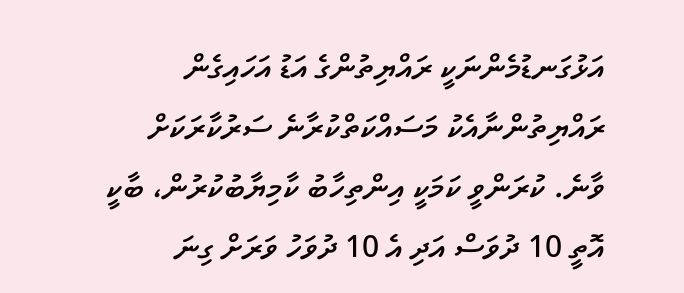އަޅުގަނޑުމެންނަކީ ރައްޔިތުންގެ އަޑު އަހައިގެން ރައްޔިތުންނާއެކު މަސައްކަތްކުރާނެ ސަރުކާރަކަށް ވާނެ. ކުރަންވީ ކަމަކީ އިންތިހާބު ކާމިޔާބުކުރުން، ބާކީ އޮތީ 10 ދުވަސް އަދި އެ 10 ދުވަހު ވަރަށް ގިނަ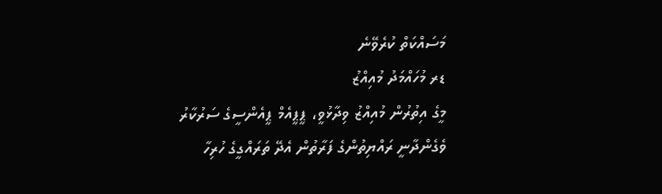މަސައްކަތް ކުރެވޭނެ
ޑރ މުހައްމަދު މުއިއްޒު
މީގެ އިތުރުން މުއިއްޒު ވިދާޅުވީ، ޕީޕީއެމް ޕީއެންސީގެ ސަރުކާރު ވެގެންދާނީ ރައްޔިތުންގެ ފަރާތުން އެދޭ ތަރައްގީގެ ހުރިހާ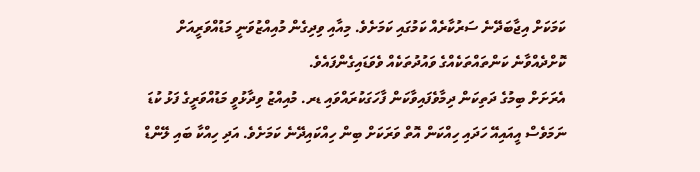ކަމަކަށް އިޖާބަދޭނެ ސަރުކާރެއް ކަމުގައި ކަމަށެވެ. މިއާއި ވިދިގެން މުއިއްޒުވަނީ މަޑުއްވަރީއަށް ކޮށްދެއްވާނެ ކަންތައްތަކެއްގެ ވައުދުތަކެއް ވެވަޑައިގެންފައެވެ.
އެރަށަށް ބިމުގެ ދަތިކަން ދިމާވެފައިވާކަން ފާހަގަކުރައްވައި ޑރ. މުއިއްޒު ވިދާޅުވީ މަޑުއްވަރީގެ ފަޅު ކުޑަ ނަމަވެސް އީއައިއޭ ހަދައި ހިއްކަން އޮތް ވަރަކަށް ބިން ހިއްކައިދޭނެ ކަމަށެވެ. އަދި ހިއްކާ ބައި ލޭންޑް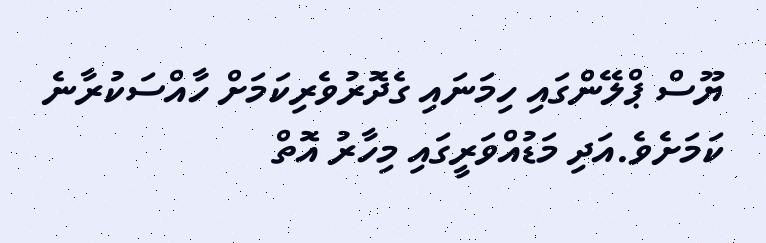ޔޫސް ޕްލޭންގައި ހިމަނައި ގެދޮރުވެރިކަމަށް ހާއްސަކުރާނެ ކަމަށެވެ.އަދި މަޑުއްވަރީގައި މިހާރު އޮތް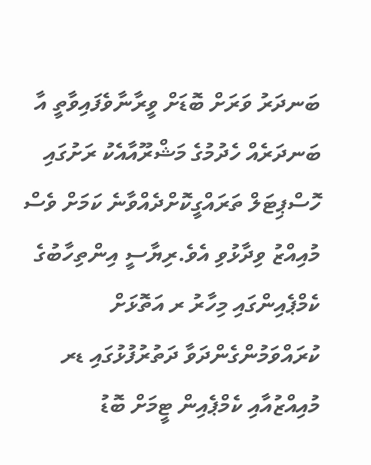ބަނދަރު ވަރަށް ބޮޑަށް ވީރާނާވެފައިވާތީ އާ ބަނދަރެއް ހެދުމުގެ މަޝްރޫއާއެކު ރަށުގައި ހޮސްޕިޓަލް ތަރައްގީކޮށްދެއްވާނެ ކަމަށް ވެސް މުއިއްޒު ވިދާޅުވި އެވެ.ރިޔާސީ އިންތިހާބުގެ ކެމްޕެއިންގައި މިހާރު ރ އަތޮޅަށް ކުރައްވަމުންގެންދަވާ ދަތުރުފުޅުގައި ޑރ މުއިއްޒުއާއި ކެމްޕެއިން ޓީމަށް ބޮޑު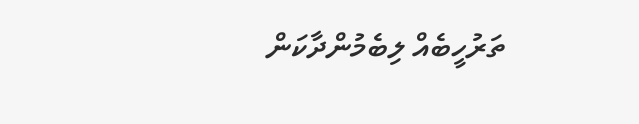ތަރުހީބެއް ލިބެމުންދާކަން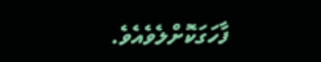ފާހަގަކޮށްލެވެއެވެ.